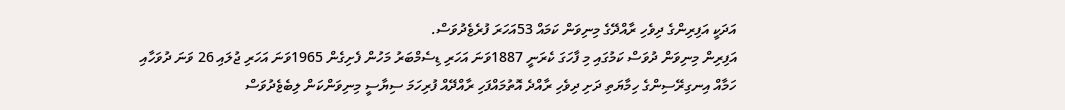އަދަކީ އަފިރިންގެ ދިވެހި ރާއްދޭގެ މިނިވަން ކަމައް 53އަހަރަ ފުރެޱެދުވަސް.
އަފިރިން މިނިވަން ދުވަސް ކަމުގައި މި ފާހަގަ ކެރަނީ 1887ވަނަ އަހަރި ޑިސެމްބަރު މަހުން ފެށިގެން 1965ވަނަ އަހަރި ޖުލައި 26 ވަނަ ދުވަހާއި ހަމާއް އިނގިރޭސިންގެ ހިމާޔަތި ދަށި ދިވެހި ރާއްދެ އޮތުމައްފަހި ރާއްދޭއް ފުރިހަމަ ސިޔާސީ މިނިވަންކަން ލިބެޱެދުވަސް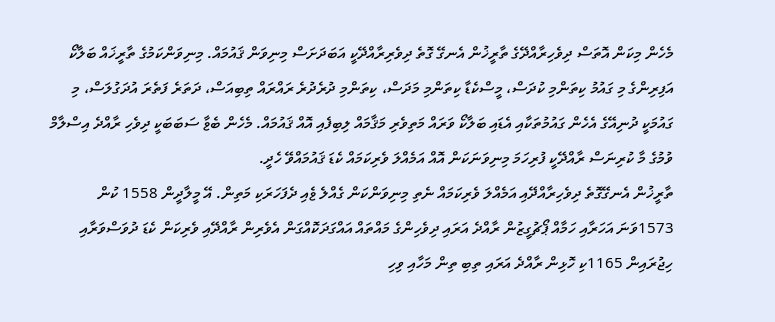މެހެން މިކަން އޮތަސް ދިވެހިރާއްދޭގެ ތާރީޚުން އެނގޭ ގޮތެ ދިވެރިރާއްދޭކީ އަބަދަށަސް މިނިވަން ޤައުމައް. މިނިވަންކަމުގެ ތާރީޚައް ބަލާކޯ އަފިރިންގެ މި ގައުމު ކިތަންމި ކުދަސް، މީސްކެޑާ ކިތަންމި މަދަސް، ކިތަންމި ދުރެދުރެ ރައްރައް ތިބިއަސް، ދަތަރެ ފަތެރަ އުދަގުލަސް، މި ގައުމަކީ ދުނިއޭގެ އެހެން ގައުމުތަކާއި އެޑައި ބަލާކޯ ވަރައް މަތިވެރި މަޤާމައް ލިބިފެއި އޮއް ޤައުމައް. މެހެން ބެޱާ ސަބަބަކީ ދިވެހި ރާއްދެ އިސްލާމް ވުމުގެ މާ ކުރިނަސް ރާއްދޭކީ ފުރިހަމަ މިނިވަނަކަން އޮއް އަމެއްލަ ވެރިކަމައް ކެޑަ ޤައުމައްވޭ ހެދީ.
ތާރީޚުން އެނގޭގޮތެ ދިވެހިރާއްދޭއި އަމެއްލަ ވެރިކަމައް ނެތި މިނިވަންކަން ގެއްލެ ޱެއި ދެފަހަރަކި މަތިން. އޭ މީލާދީން 1558 ކުން 1573ވަނަ އަހަރާއި ހަމާއް ޕޯޗުގީޒުން ރާއްދެ އަރައި ދިވެހިންގެ މައްތައް އައްގަދަކޮއްގަން އެވެރިން ރާއްދޭއި ވެރިކަން ކެޑަ ދުވަސްވަރާއި ހިޖުރައިން 1165ކި ހޮޅިން ރާއްދެ އަރައި ތިބި ތިން މަހާއި ވިހި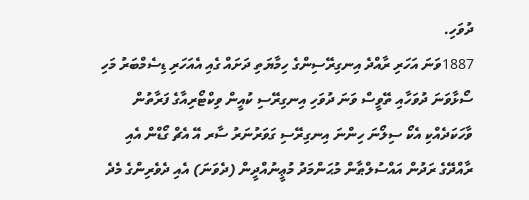ދުވަހި.
1887ވަނަ އަހަރި ރާއްދެ އިނގިރޭސިންގެ ހިމާޔަތި ދަށައް ގެއި އެއަހަރި ޑިސެމްބަރު މަހި ސޯޅާވަނަ ދުވަހާއި ތޭވީސް ވަނަ ދުވަހި އިނގިރޭސި ކުއީން ވިކްޓޯރިއާގެ ފަރާތުން ވާހަކަދެއްކި އެކޯ ސިލޯނަ ހިންނަ އިނގިރޭސި ގަވަރުނަރު ސާރ އޭ އެޗް ގޯޑްން އެއި ރާއްދޭގެ ރަދުން އައްސުލްޠާން މުޙަންމަދު މުޢީނުއްދީން (ދެވަނަ) އެއި ދެވެރިންގެ މެދެ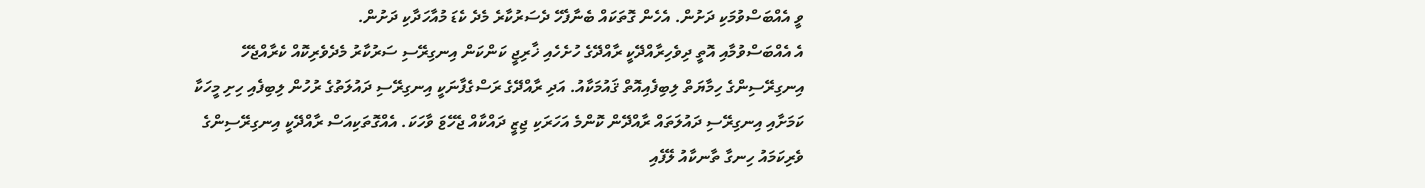ވީ އެއްބަސްވުމަކި ދަށުން. އެހެން ގޮތަކައް ބެނާފެހޭ ދެސަރުކާރެ މެދެ ކެޑަ މުއާހަދާކި ދަށުން.
އެ އެއްބަސްވުމާއި އޮތީ ދިވެހިރާއްދޭކީ ރާއްދޭގެ ހުށެހެއި ޚާރިޖީ ކަންކަން އިނގިރޭސި ސަރުކާރު މެދެވެރިކޮއް ކެރާއްޖެހޭ އިނގިރޭސިންގެ ހިމާޔަތް ލިބިފެއިއޮތް ޤައުމަކާއު. އަދި ރާއްދޭގެ ރަސްގެފާނަކީ އިނގިރޭސި ދައުލަތުގެ ރުހުން ލިބިފެއި ހިށި މީހަކާ ކަމަށާއި އިނގިރޭސި ދައުލަތައް ރާއްދޭން ކޮންމެ އަހަރަކި ޖިޒީ ދައްކާއް ޖެހޭޱަ ވާހަކަ. އެއްގޮތަކިއަސް ރާއްދޭކީ އިނގިރޭސިންގެ ވެރިކަމައު ހިނގާ ތާނކާއު ލޭފެއި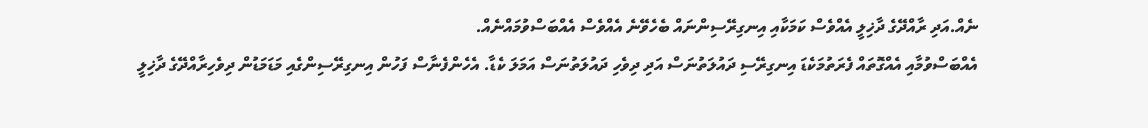ނެއް.އަދި ރާއްދޭގެ ދާޚިލީ އެއްވެސް ކަމަކާއި އިނގިރޭސިންނައް ބެހެވޭނެ އެއްވެސް އެއްބަސްވުމައްނެއް.
އެއްބަސްވުމާއި އެއްގޮތައް ފެރަތުމަކެޑަ އިނގިރޭސި ދައުލަތުނަސް އަދި ދިވެހި ދައުލަތުނަސް އަމަލަ ކެޑާ. އެހެންފެނާސް ފަހުން އިނގިރޭސިންގެއި މަޑަމަޑުން ދިވެހިރާއްދޭގެ ދާޚިލީ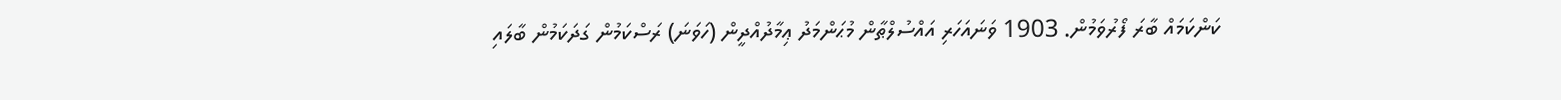ކަންކަމައް ބާރަ ފޯރުވަމުން. 1903 ވަނައަހަރި އައްސުލްޠާން މުޙަންމަދު ޢިމާދުއްދީން (ހަވަނަ) ރަސްކަމުން ގަދަކަމުން ބާލައި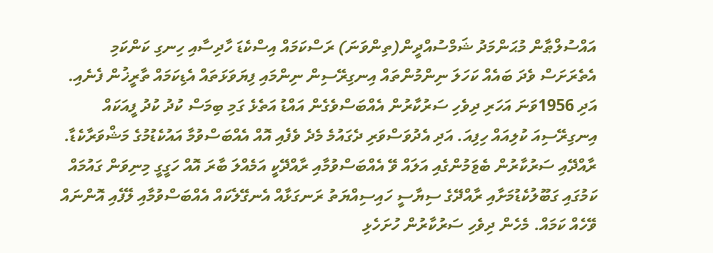އައްސުލްޠާން މުޙަންމަދު ޝަމްސުއްދީން(ތިންވަނަ) ރަސްކަމައް އިސްކެޑަ ހާދިސާއި ހިނގި ކަންކަމި އެތެރަށަސް ވެދަ ބައެއް ކަހަލަ ނިންމުންތައް އިނގިރޭސިން ނިންމައި ފިޔަވަޅަތައް އެޑިކަމައް ތާރީޚުން ފެނެއި. އަދި 1956ވަނަ އަހަރި ދިވެހި ސަރުކާރުން އެއްބަސްވެގެން އައްޑު އަތެޅެ ގަމި ބިމަސް ކުދު ކުދު ފީއަކައް އިނގިރޭސިއަ ކުލިއައް ހިފިއަ. އަދި އެދުވަސްވަރި ދެގައުމެ މެދެ ވެފެއި އޮއް އެއްބަސްވުމާ އައުކެޑުމުގެ މަޝްވަރާކެޑާ. ރާއްދޭއި ސަރުކާރުން ބެޱަމުންގެއި އަލައް ވޭ އެއްބަސްވުމާއި ރާއްދޭކީ އަމެއްލަ ބާރަ އޮއް ހަގީގީ މިނިވަން ގައުމައް ކަމުގައި ގަބޫލުކެޑުމަށާއި ރާއްދޭގެ ސިޔާސީ ހައިސިއްޔަތު ރަނގަޅާއް އެނގޭލެކައް އެއްބަސްވުމާއި ލޭފެއި އޮންނައް ވޭހެއް ކަމައް. މެހެން ދިވެހި ސަރުކާރުން ހުށަހެޅި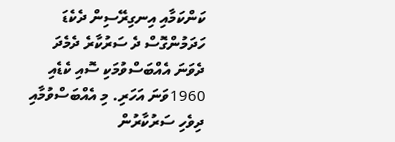ކަންކަމާއި އިނގިރޭސިން ދެކެޑަ ހަދަމުންގޮސް ދެ ސަރުކާރެ ދެމެދަ ދެވަނަ އެއްބަސްވުމަކި ސޮއި ކެޑެއި 1960ވަނަ އަހަރި. މި އެއްބަސްވުމާއި ދިވެހި ސަރުކާރުން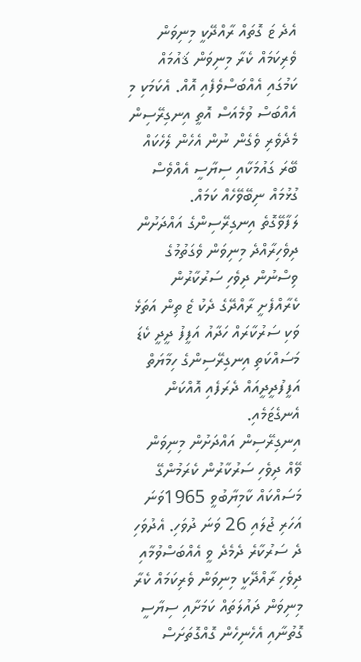އެދެ ޱަ ގޮތައް ރާއްދޭކީ މިނިވަން ވެރިކަމައް ކެރާ މިނިވަން ޤައުމައް ކަމުގައި އެއްބަސްވެފެއި އޮއް. އެކަމަކި މި އެއްބަސް ވުމެއަސް އޮތީ އިނގިރޭސިން މެދެވެރި ވެގެން ނުން އެހެން ލެހެކައް ބޭރަ ގައުމަކާއި ސިޔާސީ އެއްވެސް ގުޅުމައް ނިބޭވޭހެއް ކަމައް.
ލަފާވޭގޮތެ އިނގިރޭސިންގެ އައްދަށުން ދިވެހިރާއްދެ މިނިވަން ވެގަތުމުގެ ވިސްނުން ދިވެހި ސަރުކާރުން ކެރާއްފެށީ ރާއްދޭގެ ދެކު ޱެ ތިން އަތަޅެ ވަކި ސަރުކާރައް ހަދާއު އަފީފު ދީދީ ކެޑަ މަސައްކަތި އިނގިރޭސިންގެ ހިމާޔަތް އަފީފުދީދީއައް ދެރަފެއި އޮއްކަން އެނގެޱަމެއި.
އިނގިރޭސިން އައްދަށުން މިނިވަން ވޭއް ދިވެހި ސަރުކާރުން ކެރަމުންގޭ މަސައްކައް ކާމިޔާބުވީ 1965ވަނަ އަހަރި ޖުލައި 26 ވަނަ ދުވަހި. އެދުވަހި ދެ ސަރުކާރެ ދެމެދެ ވީ އެއްބަސްވުމާއި ދިވެހި ރާއްދޭކީ މިނިވަން ވެރިކަމައް ކެރާ މިނިވަން ދައުލަތައް ކަމަށާއި ސިޔާސީ ގޮތުނާއި އެހެނިހެން ގޮއްގޮތަށަސް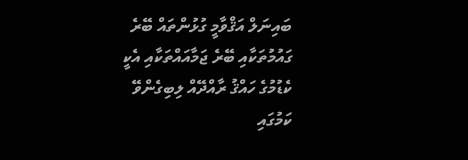ބައިނަލް އަޤްވާމީ ގުޅުންތައް ބޭރެ ގައުމުތަކާއި ބޭރެ ޖަމާއައްތަކާއި އެކީ ކެޑުމުގެ ހައްޤު ރާއްދޭއް ލިބިގެންވޭ ކަމުގައި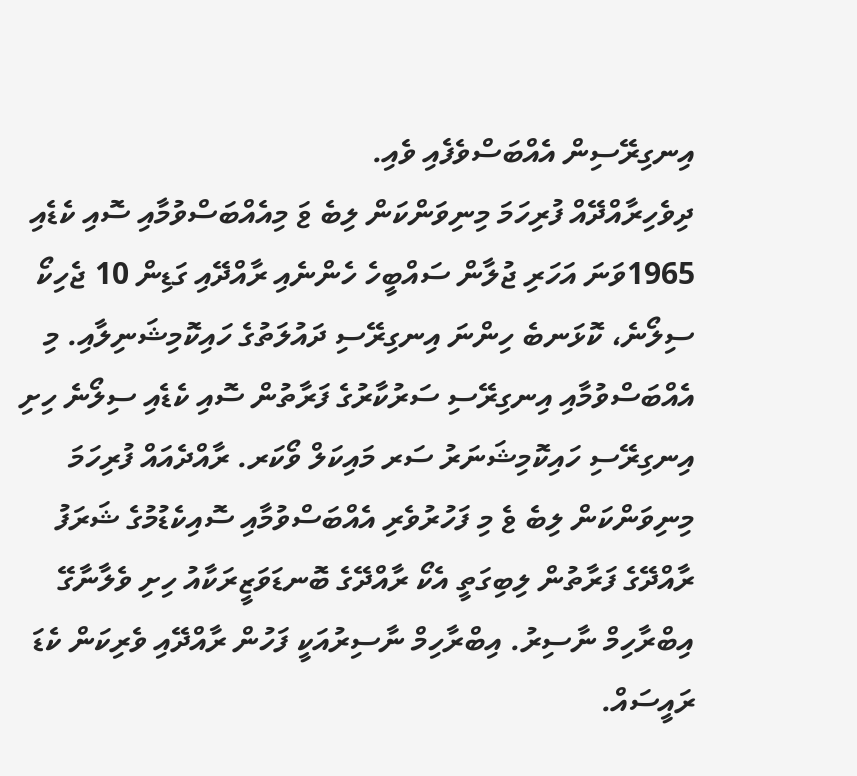އިނގިރޭސިން އެއްބަސްވެފެއި ވެއި.
ދިވެހިރާއްދޭއް ފުރިހަމަ މިނިވަންކަން ލިބެ ޱަ މިއެއްބަސްވުމާއި ސޮއި ކެޑެއި 1965ވަނަ އަހަރި ޖުލާން ސައްބީހެ ހެންނެއި ރާއްދޭއި ގަޑިން 10 ޖެހިކޯ ސިލޯނެ، ކޮޅަނބެ ހިންނަ އިނގިރޭސި ދައުލަތުގެ ހައިކޮމިޝަނިލާއި. މި އެއްބަސްވުމާއި އިނގިރޭސި ސަރުކާރުގެ ފަރާތުން ސޮއި ކެޑެއި ސިލޯނެ ހިށި އިނގިރޭސި ހައިކޮމިޝަނަރު ސަރ މައިކަލް ވޯކަރ. ރާއްދެއައް ފުރިހަމަ މިނިވަންކަން ލިބެ ޱެ މި ފަހުރުވެރި އެއްބަސްވުމާއި ސޮއިކެޑުމުގެ ޝަރަފު ރާއްދޭގެ ފަރާތުން ލިބިގަތީ އެކޯ ރާއްދޭގެ ބޮނޑަވަޒީރަކާއު ހިށި ވެލާނާގޭ އިބްރާހިމް ނާސިރު. އިބްރާހިމް ނާސިރުއަކީ ފަހުން ރާއްދޭއި ވެރިކަން ކެޑަ ރައީސައް.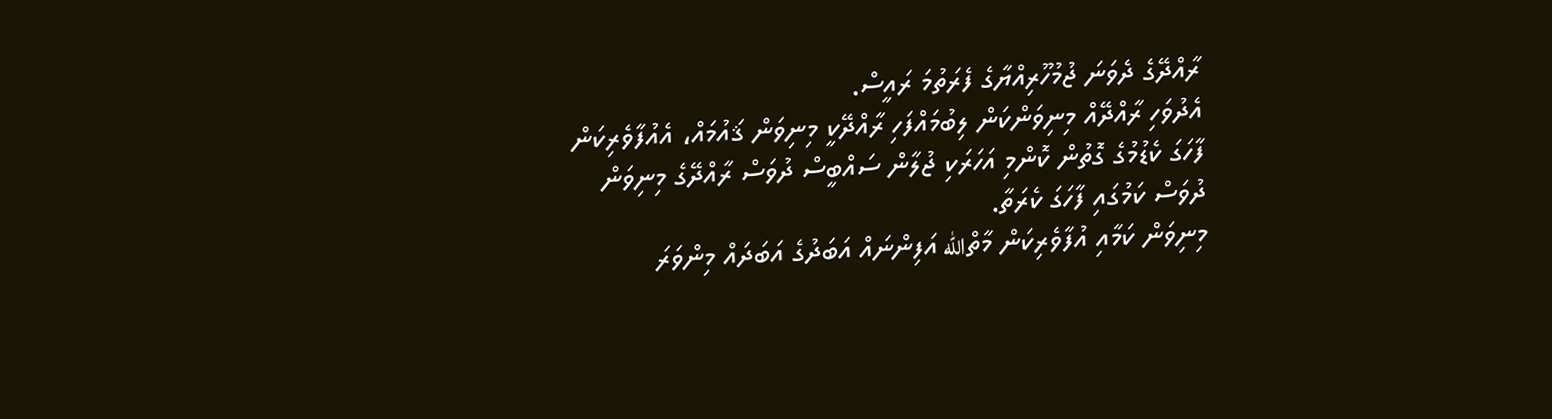ރާއްދޭގެ ދެވަނަ ޖުމުހޫރިއްޔާގެ ފެރަތުމަ ރައީސް.
އެދުވަހި ރާއްދޭއް މިނިވަންކަން ލިބުމައްފަހި ރާއްދޭކީ މިނިވަން ޤައުމައް، އެއުފާވެރިކަން ފާހަގަ ކެޑުމުގެ ގޮތުން ކޮންމި އަހަރަކި ޖުލާން ސައްބީސް ދުވަސް ރާއްދޭގެ މިނިވަން ދުވަސް ކަމުގައި ފާހަގަ ކެރަތާ.
މިނިވަން ކަމާއި އުފާވެރިކަން މާތްالله އަފިންނައް އަބަދުގެ އަބަދައް މިންވަރަ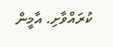ކުރައްވާށި. އާމީން